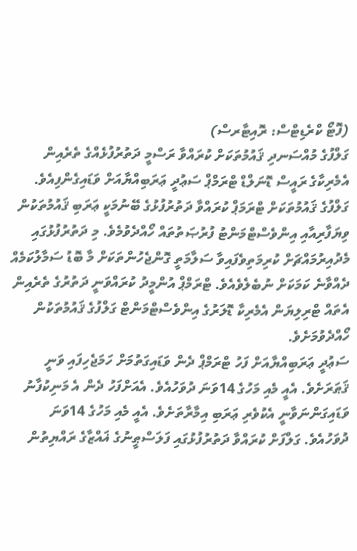(ފޮޓޯ ކްރެޑިޓްސް: ރޮއިޓާރސް)
ގަލްފުގެ މުއްސަނދި ޤައުމުތަކަށް ކުރައްވާ ރަސްމީ ދަތުރުފުޅެއްގެ ތެރެއިން އެމެރިކާގެ ރައީސް ޑޮނަލްޑް ޓްރަމްޕް ސަޢުދީ ޢަރަބިއްޔާއަށް ވަޑައިގެންފިއެވެ. ގަލްފުގެ ޤައުމުތަކަށް ޓްރަމަޕް ކުރައްވާ ދަތުރުފުޅުގެ ބޭނުމަކީ ޢަރަބި ޤައުމުތަކުން ވިޔަފާރިއާއި އިންވެސްޓްމަންޓު ފުރުޞަތުތައް ހޯއްދެވުމެވެ. މި ދަތުރުފުޅުގައި މެދުއިރުމައްޗަށް ކުރިމަތިވެފައިވާ ސަލާމަތީ ގޮންޖެހުންތަކަށް މާ ބޮޑު ސަމާލުކަމެއް ދެއްވާނެ ކަމަކަށް ނުބެލެވެއެވެ. ޓްރަމްޕް އުންމީދު ކުރައްވަނީ ދަތުރުގެ ތެރެއިން އެތައް ޓްރިލިޔަން އެމެރިކާ ޑޮލަރުގެ އިންވެސްޓްމަންޓް ގަލްފުގެ ޤައުމުތަކުން ހޯއްދެވުމަށެވެ.
ސަޢުދީ ޢަރަބިއްޔާއަށް ފަހު ޓްރަމްޕް ދެން ވަޑައިގަތުމަށް ހަމަޖެހިފައި ވަނީ ޤަޠަރަށެވެ. އެއީ މެއި މަހުގެ 14ވަނަ ދުވަހުއެވެ. އެއަށްފަހު ދެން އެ މަނިކުފާނު ވަޑައިގަންނަވާނީ އެކުވެރި ޢަރަބި އިމާރާތަށެވެ. އެއީ މެއި މަހުގެ 14ވަނަ ދުވަހުއެވެ. ގަލްފަށް ކުރައްވާ ދަތުރުފުޅުގައި ފަލަސްޠީނުގެ ޣައްޒާގެ ރައްޔިތުން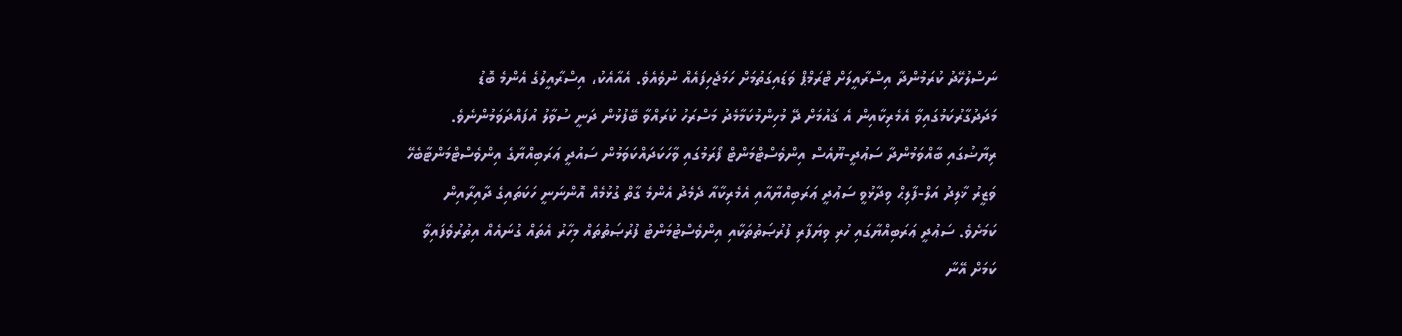ނަސްލުހޭދު ކުރަމުންދާ އިސްރާއީލަށް ޓްރަމްޕް ވަޑައިގަތުމަށް ހަމަޖެހިފައެއް ނުވެއެވެ. އެއާއެކު، އިސްރާއީލުގެ އެންމެ ބޮޑު މަދަދުގާރުކަމުގައިވާ އެމެރިކާއިން އެ ޤައުމަށް ދޭ މުހިންމުކަމާމެދު މަސްރަހު ކުރައްވާ ބޭފުޅުން ދަނީ ސުވާލު އުފައްދަވަމުންނެވެ.
ރިޔާޟުގައި ބާއްވަމުންދާ ސަޢުދީ-ޔޫއެސް އިންވެސްޓްމަންޓް ފޯރަމުގައި ވާހަކަދައްކަވަމުން ސައުދީ ޢަރަބިއްޔާގެ އިންވެސްޓްމަންޓާބެހޭ ވަޒީރު ޚާލިދު އަލް-ފާލިޙް ވިދާޅުވީ ސަޢުދީ ޢަރަބިއްޔާއާއި އެމެރިކާއާ ދެމެދު އެންމެ ގާތް ގުޅުމެއް އޮންނަނީ ހަކަތައިގެ ދާއިރާއިން ކަމަށެވެ. ސަޢުދީ ޢަރަބިއްޔާގައި ހުރި ވިޔަފާރި ފުރުޞަތުތަކާއި އިންވެސްޓުމަންޓު ފުރުޞަތުތައް މިހާރު އެތައް ގުނައެއް އިތުރުވެފައިވާ ކަމަށް އޭނާ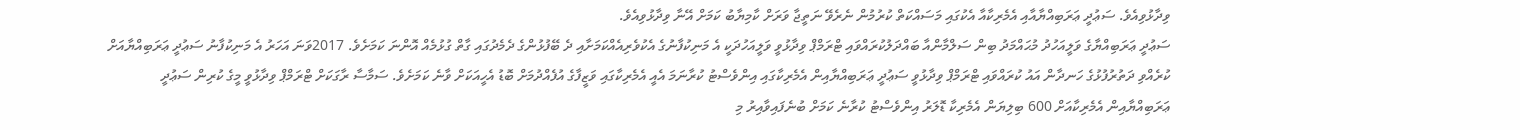ވިދާޅުވިއެވެ. ސަޢުދީ ޢަރަބިއްޔާއާއި އެމެރިކާއާ އެކުގައި މަސައްކަތް ކުރުމުން ނެރެވޭ ނަތީޖާ ވަރަށް ކާމިޔާބު ކަމަށް އޭނާ ވިދާޅުވިއެވެ.
ސަޢުދީ ޢަރަބިއްޔާގެ ވަލީއަހުދު މުޙައްމަދު ބިން ސަލްމާންއާ ބައްދަލުކުރައްވައި ޓްރަމްޕް ވިދާޅުވީ ވަލީއަހުދަކީ އެ މަނިކުފާނުގެ އެކުވެރިއެއްކަމަށާއި ދެ ބޭފުޅުންގެ ދެމެދުގައި ގާތް ގުޅުމެއް އޮންނަ ކަމަށެވެ. 2017ވަނަ އަހަރު އެ މަނިކުފާނު ސަޢުދީ ޢަރަބިއްޔާއަށް ކުރެއްވި ދަތުރުފުޅުގެ ހަނދާން އައު ކުރައްވައި ޓްރަމްޕް ވިދާޅުވީ ސަޢުދީ ޢަރަބިއްޔާއިން އެމެރިކާގައި އިންވެސްޓު ކުރާނަމަ އެއީ އެމެރިކާގައި ވަޒީފާގެ އުފެއްދުމަށް ބޮޑު އެހީއަކަށް ވާނެ ކަމަށެވެ. ސަމާސާ ރާގަކަށް ޓްރަމްޕް ވިދާޅުވީ މީގެ ކުރިން ސަޢުދީ ޢަރަބިއްޔާއިން އެމެރިކާއަށް 600 ބިލިޔަން އެމެރިކާ ޑޮލަރު އިންވެސްޓު ކުރާނެ ކަމަށް ބުނެފައިވާއިރު މި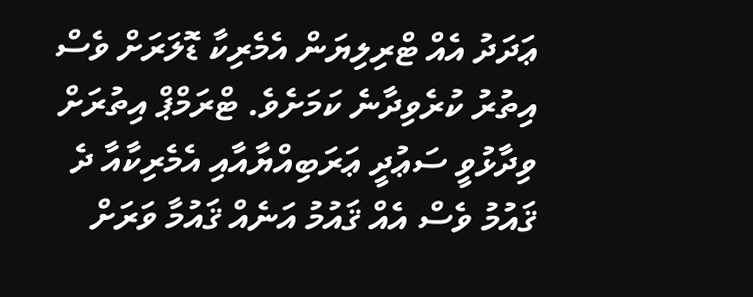ޢަދަދު އެއް ޓްރިލިޔަން އެމެރިކާ ޑޮލަރަށް ވެސް އިތުރު ކުރެވިދާނެ ކަމަށެވެ. ޓްރަމްޕް އިތުރަށް ވިދާޅުވީ ސަޢުދީ ޢަރަބިއްޔާއާއި އެމެރިކާއާ ދެ ޤައުމު ވެސް އެއް ޤައުމު އަނެއް ޤައުމާ ވަރަށް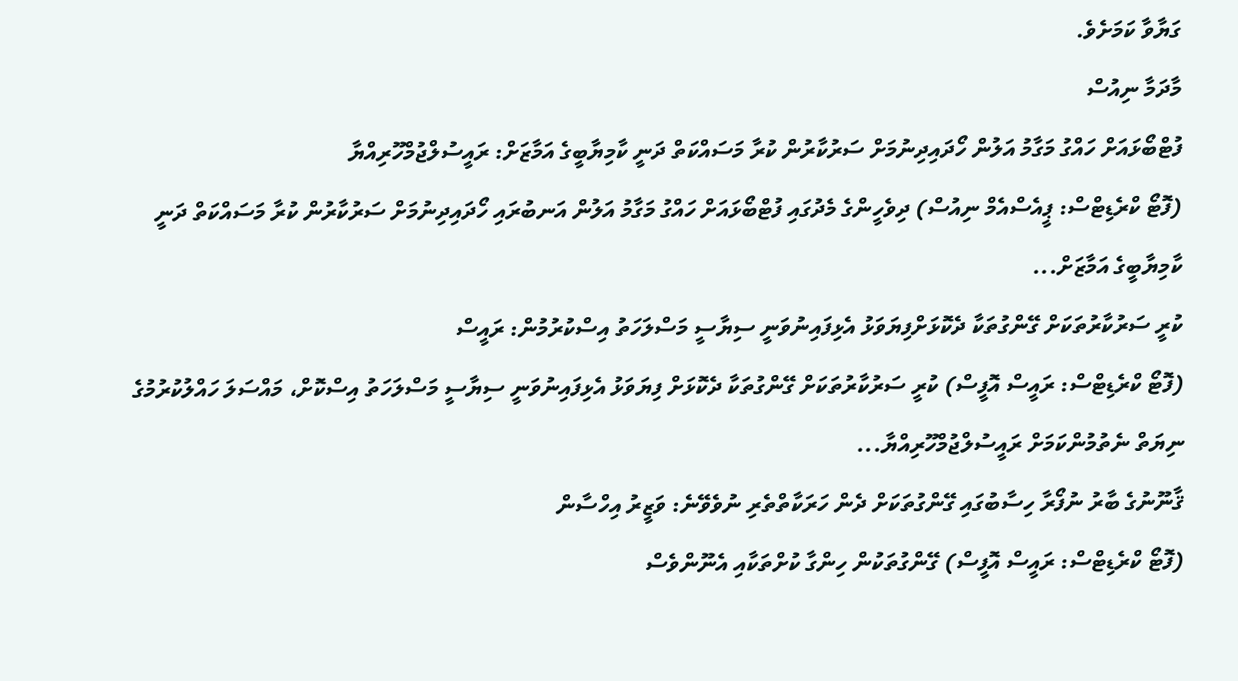ގަޔާވާ ކަމަށެވެ.
މާދަމާ ނިއުސް
ފުޓްބޯޅައަށް ހައްގު މަގާމު އަލުން ހޯދައިދިނުމަށް ސަރުކާރުން ކުރާ މަސައްކަތް ދަނީ ކާމިޔާބީގެ އަމާޒަށް: ރައީސުލްޖުމްހޫރިއްޔާ
(ފޮޓޯ ކްރެޑިޓްސް: ޕީއެސްއެމް ނިއުސް) ދިވެހީންގެ މެދުގައި ފުޓްބޯޅައަށް ހައްގު މަގާމު އަލުން އަނބުރައި ހޯދައިދިނުމަށް ސަރުކާރުން ކުރާ މަސައްކަތް ދަނީ ކާމިޔާބީގެ އަމާޒަށް...
ކުރީ ސަރުކާރުތަކަށް ގޭންގުތަކާ ދެކޮޅަށްފިޔަވަޅު އެޅިފައިނުވަނީ ސިޔާސީ މަސްލަހަތު އިސްކުރުމުން: ރައީސް
(ފޮޓޯ ކްރެޑިޓްސް: ރައީސް އޮފީސް) ކުރީ ސަރުކާރުތަކަށް ގޭންގުތަކާ ދެކޮޅަށް ފިޔަވަޅު އެޅިފައިނުވަނީ ސިޔާސީ މަސްލަހަތު އިސްކޮށް، މައްސަލަ ހައްލުކުރުމުގެ ނިޔަތް ނެތުމުންކަމަށް ރައީސުލްޖުމްހޫރިއްޔާ...
ޤާނޫނުގެ ބާރު ނުފޯރާ ހިސާބުގައި ގޭންގުތަކަށް ދެން ހަރަކާތްތެރި ނުވެވޭނެ: ވަޒީރު އިހްސާން
(ފޮޓޯ ކްރެޑިޓްސް: ރައީސް އޮފީސް) ގޭންގުތަކުން ހިންގާ ކުށްތަކާއި އެނޫންވެސް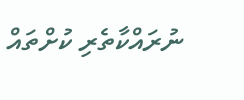ނުރައްކާތެރި ކުށްތައް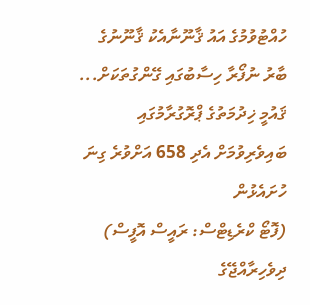ހުއްޓުވުމުގެ އައު ޤާނޫނާއެކު ޤާނޫނުގެ ބާރު ނުފޯރާ ހިސާބުގައި ގޭންގުތަކަށް...
ޤައުމީ ޚިދުމަތުގެ ޕްރޮގުރާމުގައި ބައިވެރިވުމަށް އެދި 658 އަށްވުރެ ގިނަ ހުށައެޅުން
(ފޮޓޯ ކްރެޑިޓްސް: ރައީސް އޮފީސް) ދިވެހިރާއްޖޭގެ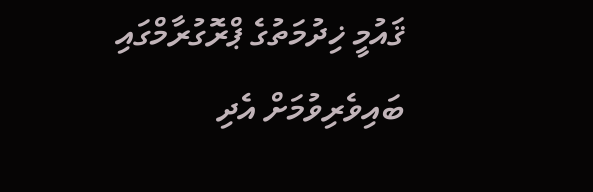ޤައުމީ ޚިދުމަތުގެ ޕްރޮގުރާމްގައި ބައިވެރިވުމަށް އެދި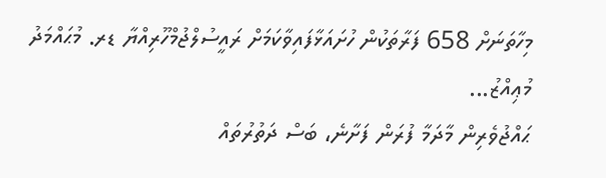މިހާތަނަށް 658 ފަރާތަކުން ހުށައަޅާފައިވާކަމަށް ރައީސުލްޖުމްހޫރިއްޔާ ޑރ. މުޙައްމަދު މުޢިއްޒު...
ޙައްޖުވެރިން މާދަމާ ފުރަން ފަށާނެ، ބަސް ދަތުރުތައް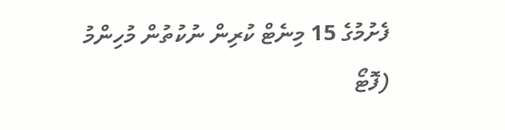ފެށުމުގެ 15 މިނެޓް ކުރިން ނުކުތުން މުހިންމު
(ފޮޓޯ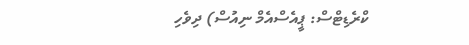ކްރެޑިޓްސް: ޕީއެސްއެމް ނިއުސް) ދިވެހި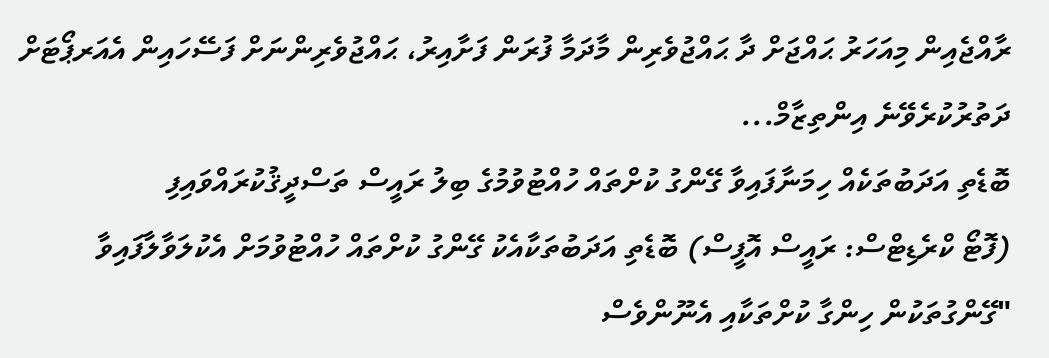ރާއްޖެއިން މިއަހަރު ޙައްޖަށް ދާ ޙައްޖުވެރިން މާދަމާ ފުރަން ފަށާއިރު، ޙައްޖުވެރިންނަށް ފަސޭހައިން އެއަރޕޯޓަށް ދަތުރުކުރެވޭނެ އިންތިޒާމް...
ބޮޑެތި އަދަބުތަކެއް ހިމަނާފައިވާ ގޭންގު ކުށްތައް ހުއްޓުވުމުގެ ބިލު ރައީސް ތަސްދީޤުކުރައްވައިފި
(ފޮޓޯ ކްރެޑިޓްސް: ރައީސް އޮފީސް) ބޮޑެތި އަދަބުތަކާއެކު ގޭންގު ކުށްތައް ހުއްޓުވުމަށް އެކުލަވާލާފައިވާ "ގޭންގުތަކުން ހިންގާ ކުށްތަކާއި އެނޫންވެސް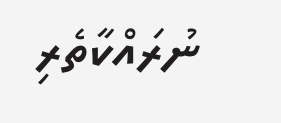ނުރައްކާތެރި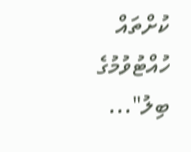ކުށްތައް ހުއްޓުވުމުގެ ބިލު"...